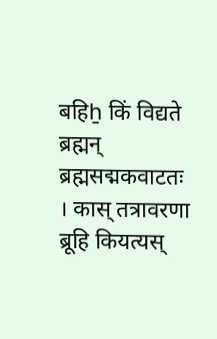बहिẖ किं विद्यते ब्रह्मन् ब्रह्मसद्मकवाटतः । कास् तत्रावरणा ब्रूहि कियत्यस्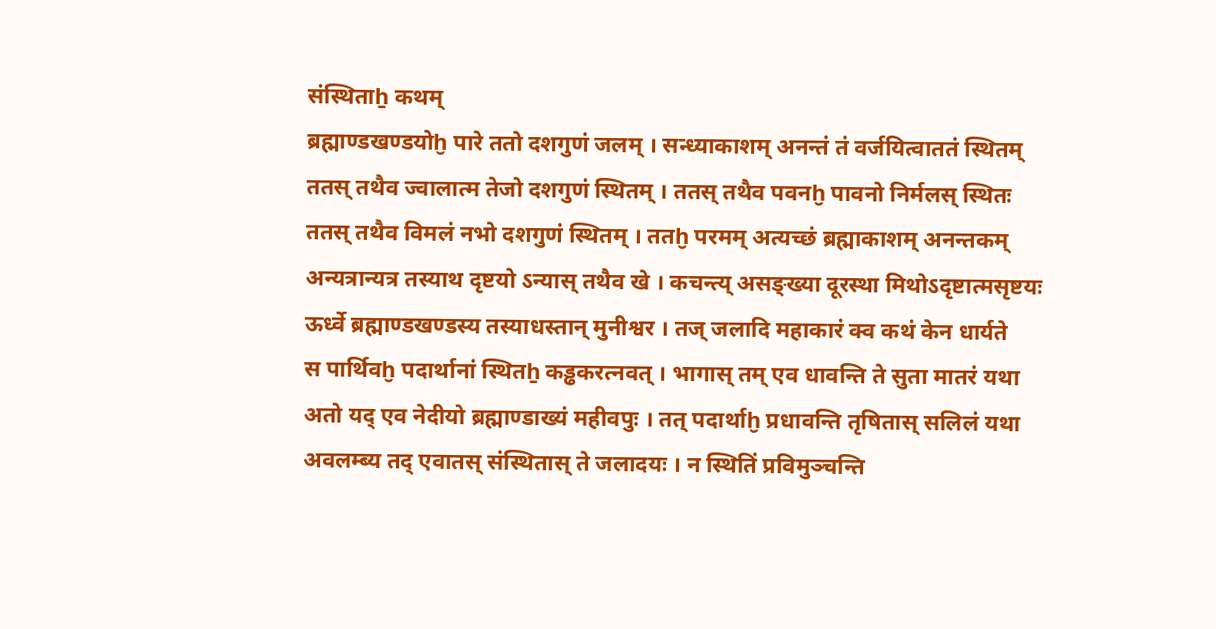संस्थिताẖ कथम्
ब्रह्माण्डखण्डयोḫ पारे ततो दशगुणं जलम् । सन्ध्याकाशम् अनन्तं तं वर्जयित्वाततं स्थितम्
ततस् तथैव ज्वालात्म तेजो दशगुणं स्थितम् । ततस् तथैव पवनḫ पावनो निर्मलस् स्थितः
ततस् तथैव विमलं नभो दशगुणं स्थितम् । ततḫ परमम् अत्यच्छं ब्रह्माकाशम् अनन्तकम्
अन्यत्रान्यत्र तस्याथ दृष्टयो ऽन्यास् तथैव खे । कचन्त्य् असङ्ख्या दूरस्था मिथोऽदृष्टात्मसृष्टयः
ऊर्ध्वे ब्रह्माण्डखण्डस्य तस्याधस्तान् मुनीश्वर । तज् जलादि महाकारं क्व कथं केन धार्यते
स पार्थिवḫ पदार्थानां स्थितẖ कड्ढकरत्नवत् । भागास् तम् एव धावन्ति ते सुता मातरं यथा
अतो यद् एव नेदीयो ब्रह्माण्डाख्यं महीवपुः । तत् पदार्थाḫ प्रधावन्ति तृषितास् सलिलं यथा
अवलम्ब्य तद् एवातस् संस्थितास् ते जलादयः । न स्थितिं प्रविमुञ्चन्ति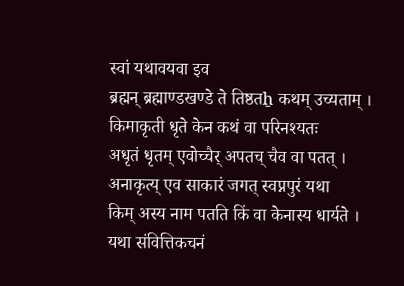स्वां यथावयवा इव
ब्रह्मन् ब्रह्माण्डखण्डे ते तिष्ठतẖ कथम् उच्यताम् । किमाकृती धृते केन कथं वा परिनश्यतः
अधृतं धृतम् एवोच्चैर् अपतच् चैव वा पतत् । अनाकृत्य् एव साकारं जगत् स्वप्नपुरं यथा
किम् अस्य नाम पतति किं वा केनास्य धार्यते । यथा संवित्तिकचनं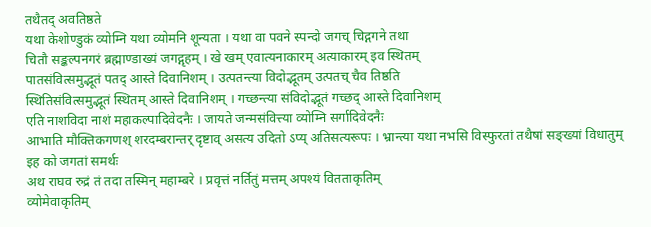तथैतद् अवतिष्ठते
यथा केशोण्डुकं व्योम्नि यथा व्योमनि शून्यता । यथा वा पवने स्पन्दो जगच् चिद्गगने तथा
चितौ सङ्कल्पनगरं ब्रह्माण्डाख्यं जगद्गृहम् । खे खम् एवात्यनाकारम् अत्याकारम् इव स्थितम्
पातसंवित्समुद्भूतं पतद् आस्ते दिवानिशम् । उत्पतन्त्या विदोद्भूतम् उत्पतच् चैव तिष्ठति
स्थितिसंवित्समुद्भूतं स्थितम् आस्ते दिवानिशम् । गच्छन्त्या संविदोद्भूतं गच्छद् आस्ते दिवानिशम्
एति नाशविदा नाशं महाकल्पादिवेदनैः । जायते जन्मसंवित्त्या व्योम्नि सर्गादिवेदनैः
आभाति मौक्तिकगणश् शरदम्बरान्तर् दृष्टाव् असत्य उदितो ऽप्य् अतिसत्यरूपः । भ्रान्त्या यथा नभसि विस्फुरतां तथैषां सङ्ख्यां विधातुम् इह को जगतां समर्थः
अथ राघव रुद्रं तं तदा तस्मिन् महाम्बरे । प्रवृत्तं नर्तितुं मत्तम् अपश्यं वितताकृतिम्
व्योमेवाकृतिम्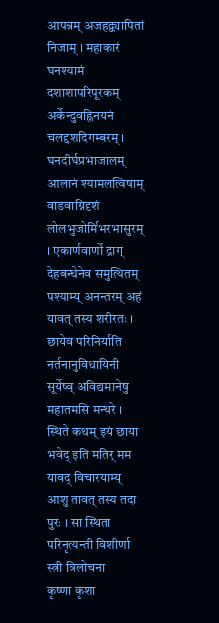आपन्नम् अजहद्व्यापितां निजाम् । महाकारं घनश्यामं दशाशापरिपूरकम्
अर्केन्दुवह्निनयनं चलद्दशदिगम्बरम् । घनदीर्घप्रभाजालम् आलानं श्यामलत्विषाम्
वाडवाग्निदृशं लोलभुजोर्मिभरभासुरम् । एकार्णवार्णो द्राग् देहबन्धेनेव समुत्थितम्
पश्याम्य् अनन्तरम् अहं यावत् तस्य शरीरतः । छायेव परिनिर्याति नर्तनानुविधायिनी
सूर्येष्व् अविद्यमानेषु महातमसि मन्थरे । स्थिते कथम् इयं छाया भवेद् इति मतिर् मम
यावद् विचारयाम्य् आशु तावत् तस्य तदा पुरः । सा स्थिता परिनृत्यन्ती विशीर्णा स्त्री त्रिलोचना
कृष्णा कृशा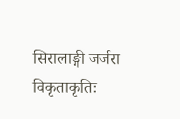सिरालाङ्गी जर्जरा विकृताकृतिः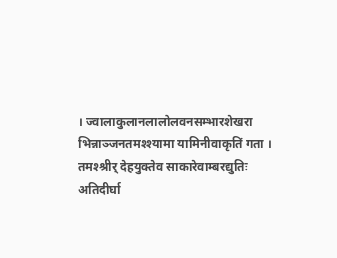। ज्वालाकुलानलालोलवनसम्भारशेखरा
भिन्नाञ्जनतमश्श्यामा यामिनीवाकृतिं गता । तमश्श्रीर् देहयुक्तेव साकारेवाम्बरद्युतिः
अतिदीर्घा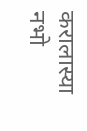करालास्या नभो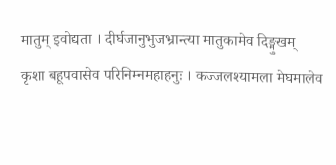मातुम् इवोद्यता । दीर्घजानुभुजभ्रान्त्या मातुकामेव दिङ्मुखम्
कृशा बहूपवासेव परिनिम्नमहाहनुः । कज्जलश्यामला मेघमालेव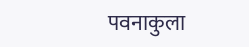पवनाकुला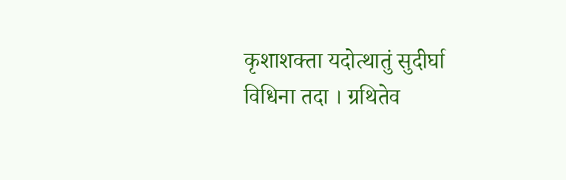कृशाशक्ता यदोत्थातुं सुदीर्घा विधिना तदा । ग्रथितेव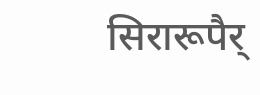सिरारूपैर्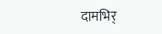दामभिर्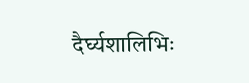दैर्घ्यशालिभिः